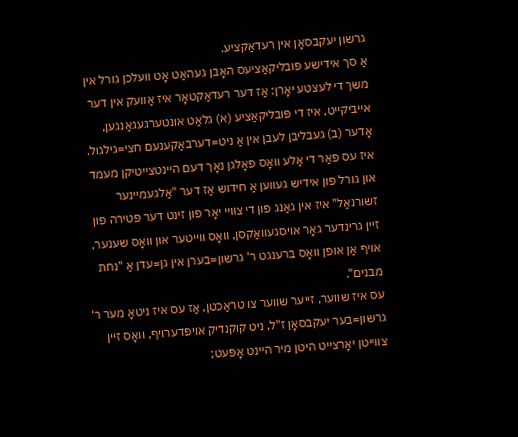גרשון יעקבסאָן אין רעדאַקציע.
אַ סך אידישע פּובליקאַציעס האָבן געהאַט אָט וועלכן גורל אין משך די לעצטע יאָרן: אַז דער רעדאַקטאָר איז אַוועק אין דער אייביקייט, איז די פּובליקאַציע (א) גלאַט אונטערגעגאַנגען, אָדער (ב) געבליבן לעבן אין אַ ניט=דערבאַקענעם חצי=גילגול.
איז עס פאַר די אַלע וואָס פאָלגן נאָך דעם היינטצייטיקן מעמד און גורל פון אידיש געווען אַ חידוש אַז דער "אַלגעמיינער זשורנאַל" איז אין גאַנג פון די צוויי יאָר פון זינט דער פּטירה פון זיין גרינדער גאָר אויסגעוואַקסן, וואָס ווייטער און וואָס שענער, אויף אַן אופן וואָס ברענגט ר' גרשון=בערן אין גן=עדן אַ "נחת מבנים".
עס איז שווער, זייער שווער צו טראַכטן, אַז עס איז ניטאָ מער ר' גרשון=בער יעקבסאָן ז"ל, ניט קוקנדיק אויפדערויף, וואָס זיין צווייטן יאָרצייט היטן מיר היינט אָפּעט;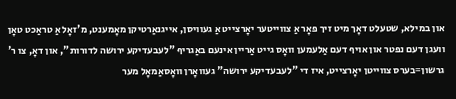און במילא, שטעלט דאָך מיט זיך פאָר אַ צווייטער יאָרצייט אַ געוויסן, אייגנאַרטיקן מאָמענט, מ'זאָל אַ טראַכט טאָן וועגן דעם נפטר און אויף דעם אַלעמען וואָס גייט אַריין אינעם באַגריף "לעבעדיקע ירושה לדורות", און דאָ, צו ר' גרשון=בערס צווייטן יאָרצייט, איז די "לעבעדיקע ירושה" געוואָרן וואָסאַמאָל מער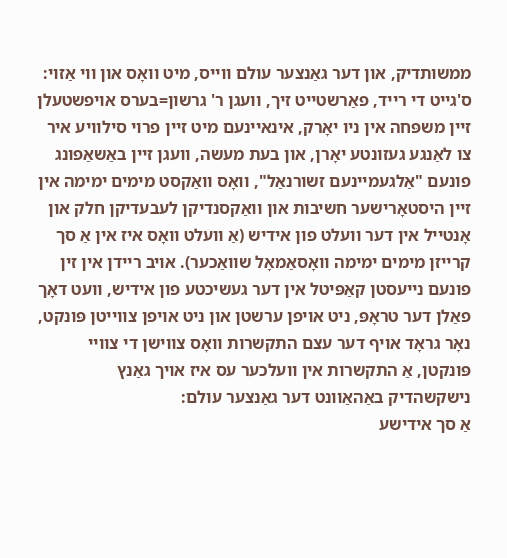ממשותדיק, און דער גאַנצער עולם ווייס, מיט וואָס און ווי אַזוי:
ס'גייט די רייד, פאַרשטייט זיך, וועגן ר' גרשון=בערס אויפשטעלן זיין משפּחה אין ניו יאָרק, אינאיינעם מיט זיין פרוי סילוויע איר צו לאַנגע געזונטע יאָרן, און בעת מעשה, וועגן זיין באַשאַפונג פונעם "אַלגעמיינעם זשורנאַל", וואָס וואַקסט מימים ימימה אין זיין היסטאָרישער חשיבות און וואַקסנדיקן לעבעדיקן חלק און אָנטייל אין דער וועלט פון אידיש (אַ וועלט וואָס איז אין אַ סך קרייזן מימים ימימה וואָסאַמאָל שוואַכער). אויב ריידן אין זין פונעם נייעסטן קאַפּיטל אין דער געשיכטע פון אידיש, וועט דאָך פאַלן דער טראָפּ, ניט אויפן ערשטן און ניט אויפן צווייטן פּונקט, נאָר גראָד אויף דער עצם התקשרות וואָס צווישן די צוויי פּונקטן, אַ התקשרות אין וועלכער עס איז אויך גאַנץ נישקשהדיק באַהאַוונט דער גאַנצער עולם:
אַ סך אידישע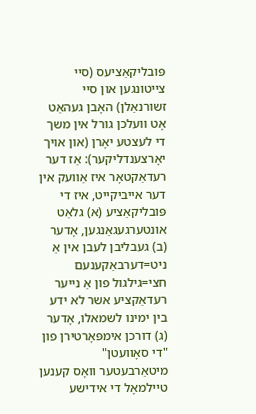פּובליקאַציעס (סיי צייטונגען און סיי זשורנאַלן) האָבן געהאַט אָט וועלכן גורל אין משך די לעצטע יאָרן (און אויך יאָרצענדליקער): אַז דער רעדאַקטאָר איז אַוועק אין דער אייביקייט, איז די פּובליקאַציע (א) גלאַט אונטערגעגאַנגען, אָדער (ב) געבליבן לעבן אין אַ ניט=דערבאַקענעם חצי=גילגול פון אַ נייער רעדאַקציע אשר לא ידע בין ימינו לשמאלו, אָדער (ג) דורכן אימפּאָרטירן פון "די סאָוועטן" מיטאַרבעטער וואָס קענען טיילמאָל די אידישע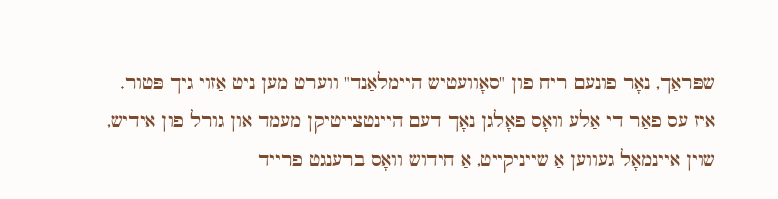שפּראַך, נאָר פונעם ריח פון "סאָוועטיש היימלאַנד" ווערט מען ניט אַזוי גיך פּטור.
איז עס פאַר די אַלע וואָס פאָלגן נאָך דעם היינטצייטיקן מעמד און גורל פון אידיש, שוין איינמאָל געווען אַ שייניקייט, אַ חידוש וואָס ברענגט פרייד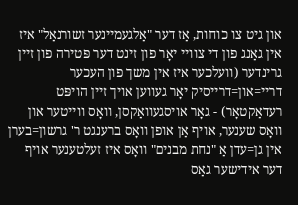און גיט צו כוחות, אַז דער "אַלגעמיינער זשורנאַל" איז אין גאַנג פון די צוויי יאָר פון זינט דער פּטירה פון זיין גרינדער (וועלכער איז אין משך פון העכער דריי=און=דרייסיק יאָר געווען אויך זיין הויפּט רעדאַקטאָר) - גאָר אויסגעוואַקסן, וואָס ווייטער און וואָס שענער, אויף אַן אופן וואָס ברענגט ר' גרשון=בערן אין גן=עדן אַ "נחת מבנים" וואָס איז זעלטענער אויף דער אידישער גאַס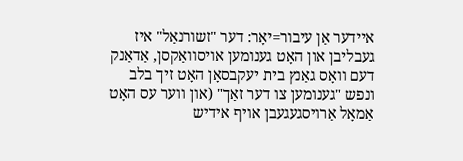איידער אַן עיבור=יאָר: דער "זשורנאַל" איז געבליבן און האָט גענומען אויסוואַקסן, אַדאַנק דעם וואָס גאַנץ בית יעקבסאָן האָט זיך בלב ונפש "גענומען צו דער זאַך" (און ווער עס האָט אַמאָל אַרויסגעגעבן אויף אידיש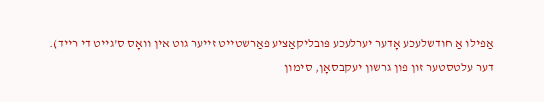אַפילו אַ חודשלעכע אָדער יערלעכע פּובליקאַציע פאַרשטייט זייער גוט אין וואָס ס'גייט די רייד).
דער עלטסטער זון פון גרשון יעקבסאָן, סימון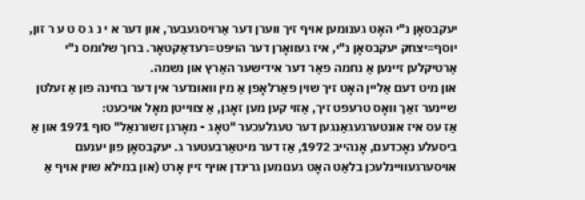יעקבסאָן נ"י האָט גענומען אויף זיך ווערן דער אַרויסגעבער, און דער א י נ ג ס ט ע ר זון, יוסף=יצחק יעקבסאָן נ"י, איז געוואָרן דער הויפּט=רעדאַקטאָר. ברוך שלומס נ"י אַרטיקלען זיינען אַ נחמה פאַר דער אידישער האַרץ און נשמה.
און מיט דעם אַליין האָט זיך שוין פאַרלאָפן אַ מין וואונדער אין דער בחינה פון אַ זעלטן שיינער זאַך וואָס טרעפט זיך, אַזוי קען מען זאָגן, אַ צווייטן מאָל אויכעט:
אַז עס איז אונטערגעגאַנגען דער טעגלעכער "טאָג - מאָרגן זשורנאַל" סוף 1971 און אַ ביסעלע נאָכדעם, אָנהייב 1972, אַז דער מיטאַרבעטער ג. יעקבסאָן פון יענעם אויסערגעוויינלעכן בלאַט האָט גענומען גרינדן אויף זיין אָרט (און במילא שוין אויף אַ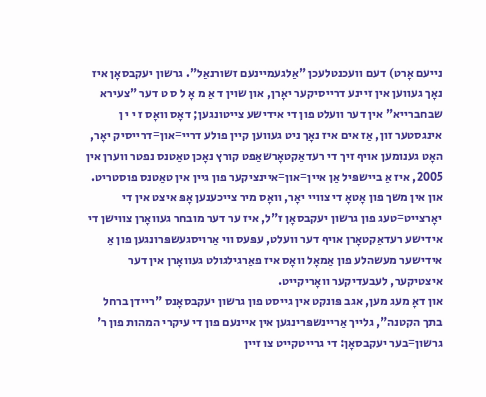נייעם אָרט) דעם וועכנטלעכן "אַלגעמיינעם זשורנאַל". גרשון יעקבסאָן איז נאָך געווען אין זיינע דרייסיקער יאָרן, און שוין ד אַ מ אָ ל ס ט דער "צעירא שבחברייא" אין דער וועלט פון די אידישע צייטונגען; דאָס וואָס ז י י ן אינגסטער זון, אַז אים איז נאָך ניט געווען קיין פולע דריי=און=דרייסיק יאָר, האָט גענומען אויף זיך די רעדאַקטאָרשאַפט קורץ נאָכן טאַטנס נפטר ווערן אין 2005, איז אַ ביישפּיל אַן איין=און=איינציקער פון גיין אין טאַטנס פוסטריט.
און אין משך פון אָטאָ די צוויי יאָר, וואָס מיר צייכענען אָפּ איצט אין די יאָרצייט=טעג פון גרשון יעקבסאָן ז"ל, איז ער דער מובחר געוואָרן צווישן די אידישע רעדאַקטאָרן אויף דער וועלט, עפּעס ווי אַרויסגעשפּרונגען פון אַ אידישער מעשהלע פון אַמאָל וואָס איז פאַרגילגולט געוואָרן אין דער איצטיקער, לעבעדיקער וואָריקייט.
און דאָ מעג מען, אגב פּונקט אין גייסט פון גרשון יעקבסאָנס "ריידן ברחל בתך הקטנה", גלייך אַריינשפּרינגען אין איינעם פון די עיקרי המהות פון ר' גרשון=בער יעקבסאָן: די גרייטקייט צו זיין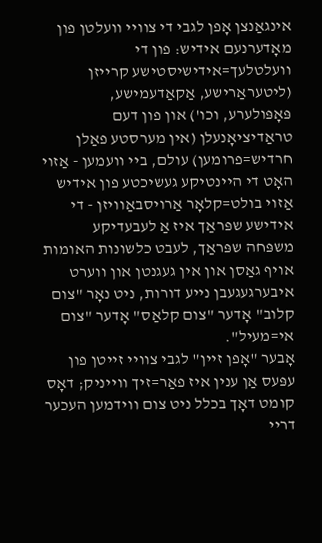אינגאַנצן אָפן לגבי די צוויי וועלטן פון מאָדערנעם אידיש: פון די וועלטלעך=אידישיסטישע קרייזן (ליטעראַרישע, אַקאַדעמישע, פּאָפּולערע, וכו') און פון דעם טראַדיציאָנעלן (אין מערסטע פאַלן חרדיש=פרומען) עולם, ביי וועמען - אַזוי האָט די היינטיקע געשיכטע פון אידיש אַזוי בולט=קלאָר אַרויסבאַוויזן - די אידישע שפּראַך איז אַ לעבעדיקע משפּחה שפּראַך, לעבט כלשונות האומות אויף גאַסן און אין געגנטן און ווערט איבערגעגעבן נייע דורות, ניט נאָר "צום קלוב" אָדער "צום קלאַס" אָדער "צום אי=מעיל".
אָבער "אָפן זיין" לגבי צוויי זייטן פון עפּעס אַן ענין איז פאַר=זיך ווייניק; דאָס קומט דאָך בכלל ניט צום ווידמען העכער דריי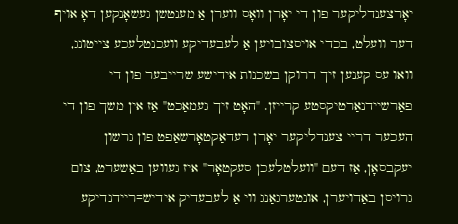יאָרצענדליקער פון די יאָרן וואָס ווערן אַ מענטשן געשאָנקען דאָ אויף דער וועלט, בכדי אויסצובויען אַ לעבעדיקע וועכנטלעכע צייטונג, וואו עס קענען זיך דרוקן בשכנות אידישע שרייבער פון די פאַרשיידנאַרטיקסטע קרייזן. "האָט זיך געמאַכט" אַז אין משך פון די העכער דריי צענדליקער יאָרן רעדאַקטאָרשאַפט פון גרשון יעקבסאָן, אַז דעם "וועלטלעכן סעקטאָר" איז געווען באַשערט, צום גרויסן באַדויערן, אונטערגאַנג ווי אַ לעבעדיק אידיש=ריידנדיקע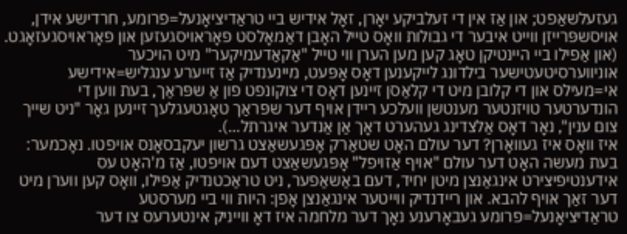געזעלשאַפט; און אַז אין די זעלביקע יאָרן, זאָל אידיש ביי טראַדיציאָנעל=פרומע, חרדישע אידן, אויסשפּרייזן ווייט איבער די גבולות וואָס טייל האָבן דאַמאָלסט פאָראויסגעזען און פאָראויסגעזאָגט.
(און אַפילו ביי היינטיקן טאָג קען מען הערן ווי טייל "אַקאַדעמיקער" מיט הויכער אוניווערסיטעטישער בילדונג לייקענען דאָס אָפּעט, מיינענדיק אַז זייערע ענגליש=אידישע אי=מעילס און די קלובן מיט די קלאַסן זיינען דאָס די צוקונפט פון אַ שפּראַך, בעת ווען די הונדערטער טויזנטער מענטשן וועלכע ריידן אויף דער שפּראַך טאָגטעגלעך זיינען גאָר "ניט שייך צום ענין", נאָר דאָס אַלצדינג געהערט דאָך אַן אַנדער איגרתל...).
איז וואָס איז געוואָרן? דער עולם האָט שטאַרק אָפּגעשאַצט גרשון יעקבסאָנס אויפטו. נאָכמער: בעת מעשה האָט דער עולם "אויף אַזויפל" אָפּגעשאַצט דעם אויפטו, אַז מ'האָט עס אידענטיפיצירט אינגאַנצן מיטן יחיד, דעם באַשאַפער, ניט טראַכטנדיק אַפילו, וואָס קען ווערן מיט דער זאַך אויף להבא. און ריידנדיק ווייטער אינגאַנצן אָפן: היות ווי ביי מערסטע טראַדיציאָנעל=פרומע געבאָרענע נאָך דער מלחמה איז דאָ ווייניק אינטערעס צו דער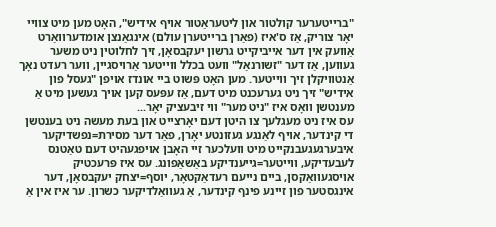"ברייטערער קולטור און ליטעראַטור אויף אידיש", האָט מען מיט צוויי יאָר צוריק, אַז ס'איז (פאַרן ברייטערן עולם) אינגאַנצן אומדערוואַרט אַוועק אין דער אייביקייט גרשון יעקבסאָן, זיך לחלוטין ניט משער געווען, אַז דער "זשורנאַל" וועט בכלל ווייטער אַרויסגיין, ווער רעדט נאָך אַנטוויקלן זיך ווייטער. מען האָט פּשוט ביי אונדז אויפן "געסל פון אידיש" זיך ניט גערעכנט מיט דעם, אַז עפּעס קען אויך געשען מיט אַ מענטשן וואָס איז "ניט מער" ווי זיבעציק יאָר...
עס איז ניט מעגלעך צו היטן דעם יאָרצייט און בעת מעשה ניט בענטשן די קינדער, אויף לאַנגע געזונטע יאָרן, פאַר דער מסירת=נפשדיקער איבערגעגעבנקייט מיט וועלכער זיי האָבן אויפגעהיט דעם טאַטנס לעבעדיקע, ווייטער=גייענדיקע באַשאַפונג. עס איז פּרעכטיק אויסגעוואַקסן, ביים נייעם רעדאַקטאָר, יוסף=יצחק יעקבסאָן, דער אינגסטער פון זיינע פינף קינדער, אַ געוואַלדיקער כשרון. ער איז אין אַ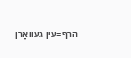הרף=עין געוואָרן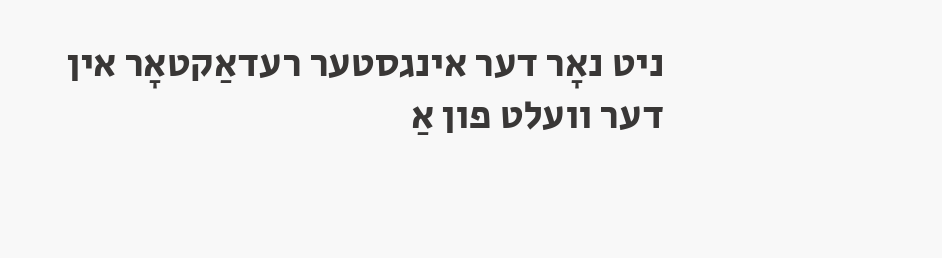ניט נאָר דער אינגסטער רעדאַקטאָר אין דער וועלט פון אַ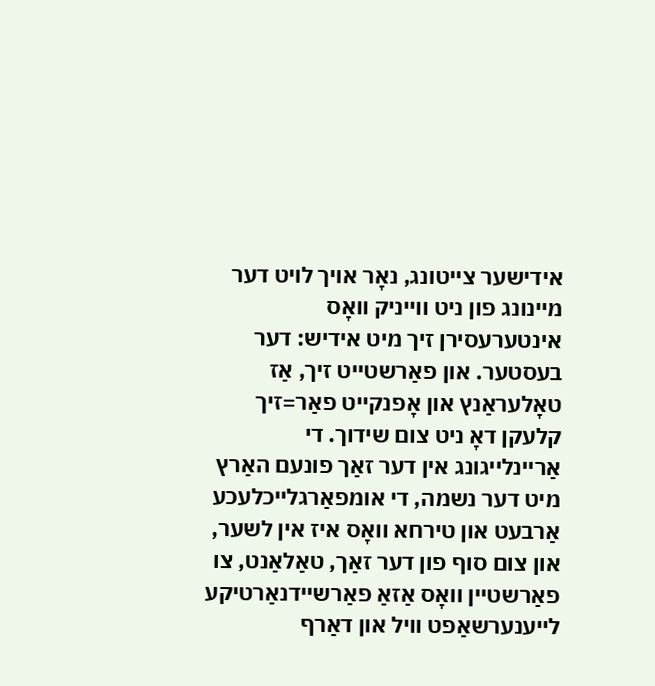אידישער צייטונג, נאָר אויך לויט דער מיינונג פון ניט ווייניק וואָס אינטערעסירן זיך מיט אידיש: דער בעסטער. און פאַרשטייט זיך, אַז טאָלעראַנץ און אָפנקייט פאַר=זיך קלעקן דאָ ניט צום שידוך. די אַריינלייגונג אין דער זאַך פונעם האַרץ מיט דער נשמה, די אומפאַרגלייכלעכע אַרבעט און טירחא וואָס איז אין לשער, און צום סוף פון דער זאַך, טאַלאַנט, צו פאַרשטיין וואָס אַזאַ פאַרשיידנאַרטיקע לייענערשאַפט וויל און דאַרף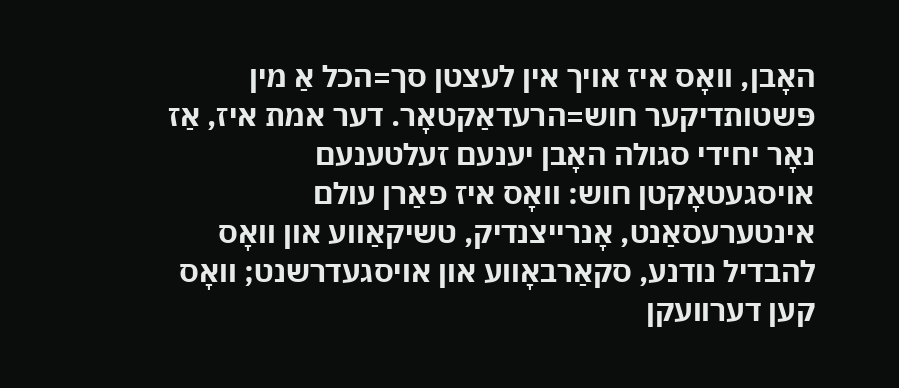האָבן, וואָס איז אויך אין לעצטן סך=הכל אַ מין פּשטותדיקער חוש=הרעדאַקטאָר. דער אמת איז, אַז נאָר יחידי סגולה האָבן יענעם זעלטענעם אויסגעטאָקטן חוש: וואָס איז פאַרן עולם אינטערעסאַנט, אָנרייצנדיק, טשיקאַווע און וואָס להבדיל נודנע, סקאַרבאָווע און אויסגעדרשנט; וואָס קען דערוועקן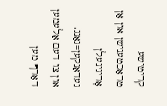קריטישע טראַכטענישן און אַן אָריגינעלן געדאַנקען=גאַנג.
און צו דעם אַלעמען דאַרף מען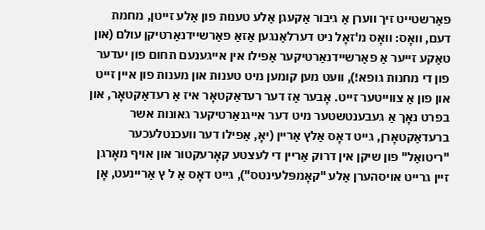פאַרשטייט זיך ווערן אַ גיבור אַקעגן אַלע טענות פון אַלע זייטן, מחמת דעם, וואָס: וואָס מ'זאָל ניט דערלאַנגען אַזאַ פאַרשיידנאַרטיקן עולם (און טאַקע זייער אַ פאַרשיידנאַרטיקער אַפילו אין אייגענעם תחום פון יעדער פון די מחנות גופא!), וועט מען קומען מיט טענות און מענות פון איין זייט און פון אַ צווייטער זייט. אָבער אַז דער רעדאַקטאָר איז אַ רעדאַקטאָר, און בפרט נאָך אַ געבענטשטער מיט דער אייגנאַרטיקער גאונות אשר ברעדאַקטאָרן, גייט דאָס אַלץ אַריין (יאָ, אַפילו דער וועכנטלעכער "ריטואַל" פון שיקן אין דרוק אַריין די לעצטע קאָרעקטור און אויף מאָרגן זיין גרייט אויסהערן אַלע "קאָמפּלעינטס"), גייט דאָס אַ ל ץ אַריינעט, אָן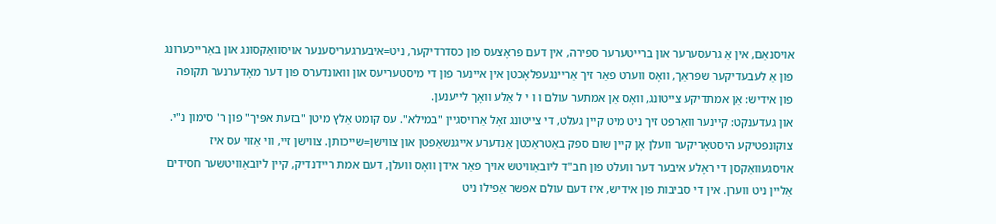אויסנאַם, אין אַ גרעסערער און ברייטערער ספירה, אין דעם פּראָצעס פון כסדרדיקער, ניט=איבערגעריסענער אויסוואַקסונג און באַרייכערונג פון אַ לעבעדיקער שפּראַך, וואָס ווערט פאַר זיך אַריינגעפלאָכטן אין איינער פון די מיסטעריעס און וואונדערס פון דער מאָדערנער תקופה פון אידיש: אַן אמתדיקע צייטונג, וואָס אַן אמתער עולם ו ו י ל אַלע וואָך לייענען.
און געדענקט: קיינער וואַרפט זיך ניט מיט קיין געלט, די צייטונג זאָל אַרויסגיין "במילא". עס קומט אַלץ מיטן "בזעת אפּיך" פון ר' סימון נ"י.
צוקונפטיקע היסטאָריקער וועלן אָן קיין שום ספק באַטראַכטן אַנדערע אייגנשאַפטן און צווישן=שייכותן. צווישן זיי, ווי אַזוי עס איז אויסגעוואַקסן די ראָלע איבער דער וועלט פון חב"ד ליובאַוויטש אויך פאַר אידן וואָס וועלן, דעם אמת ריידנדיק, קיין ליובאַוויטשער חסידים אַליין ניט ווערן. אין די סביבות פון אידיש, איז דעם עולם אפשר אַפילו ניט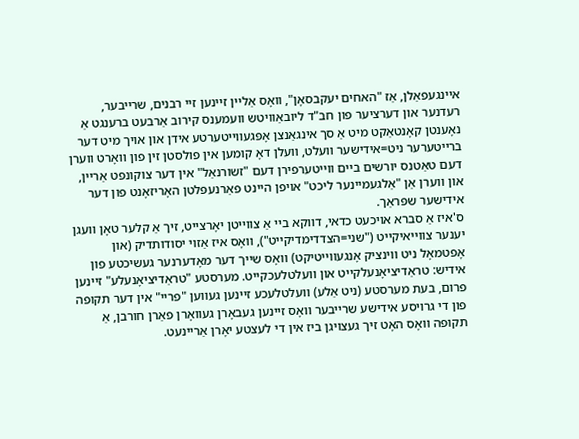איינגעפאַלן, אַז "האחים יעקבסאָן", וואָס אַליין זיינען זיי רבנים, שרייבער, רעדנער און דערציער פון חב"ד ליובאַוויטש וועמענס קירוב אַרבעט ברענגט אַ נאָענטן קאָנטאַקט מיט אַ סך אינגאַנצן אָפּגעווייטערטע אידן און אויך מיט דער ברייטערער ניט=אידישער וועלט, וועלן דאָ קומען אין פולסטן זין פון וואָרט ווערן דעם טאַטנס יורשים ביים ווייטערפירן דעם "זשורנאַל" אין דער צוקונפט אַריין, און ווערן אַן "אַלגעמיינער ליכט" אויפן היינט פאַרנעפּלטן האָריזאָנט פון דער אידישער שפּראַך.
ס'איז אַ סברא אויכעט כדאי, דווקא ביי אַ צווייטן יאָרצייט, זיך אַ קלער טאָן וועגן יענער צווייאיקייט ("שני=הצדדימדיקייט"), וואָס איז אַזוי יסודותדיק (און אָפטמאָל ניט ווינציק אָנגעווייטיקט) וואָס שייך דער מאָדערנער געשיכטע פון אידיש: טראַדיציאָנעלקייט און וועלטלעכקייט. מערסטע "טראַדיציאָנעלע" זיינען פרום, בעת מערסטע (ניט אַלע) וועלטלעכע זיינען געווען "פריי" אין דער תקופה פון די גרויסע אידישע שרייבער וואָס זיינען געבאָרן געוואָרן פאַרן חורבן, אַ תקופה וואָס האָט זיך געצויגן ביז אין די לעצטע יאָרן אַריינעט.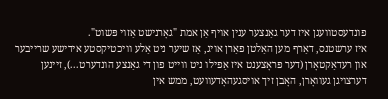פונדעסטוועגן איז דער גאַנצער ענין אויף אַן אמת "גאָרנישט אַזוי פּשוט".
איז ערשטנס, דאַרף מען האַלטן פאַרן אויג, אַז שיער ניט אַלע וויכטיקסטע אידישע שרייבער און רעדאַקטאָרן (דער פּראָצענט איז אַפילו ניט ווייט פון די גאַנצע הונדערט...), זיינען דערצויגן געוואָרן, האָבן זיך אויסגעהאָדעוועט, ממש אין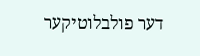דער פולבלוטיקער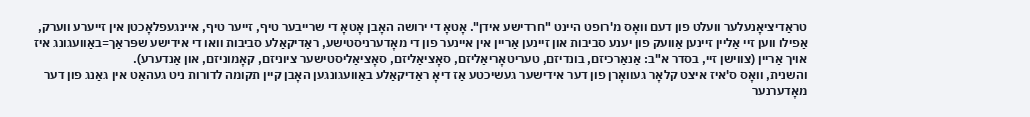טראַדיציאָנעלער וועלט פון דעם וואָס מ'רופט היינט "חרדישע אידן". אָטאָ די ירושה האָבן אָטאָ די שרייבער טיף, זייער טיף, איינגעפלאָכטן אין זייערע ווערק, אַפילו ווען זיי אַליין זיינען אַוועק פון יענע סביבות און זיינען אַריין אין איינער פון די מאָדערניסטישע, ראַדיקאַלע סביבות וואו די אידישע שפּראַך=באַוועגונג איז אויך אַריין (צווישן זיי, בסדר א"ב: אַנאַרכיזם, בונדיזם, טעריטאָריאַליזם, סאָציאַליזם, סאָציאַליסטישער ציוניזם, קאָמוניזם, און אַנדערע).
והשנית, וואָס ס'איז איצט קלאָר געוואָרן פון דער אידישער געשיכטע אַז דיאָ ראַדיקאַלע באַוועגונגען האָבן קיין תקומה לדורות ניט געהאַט אין גאַנג פון דער מאָדערנער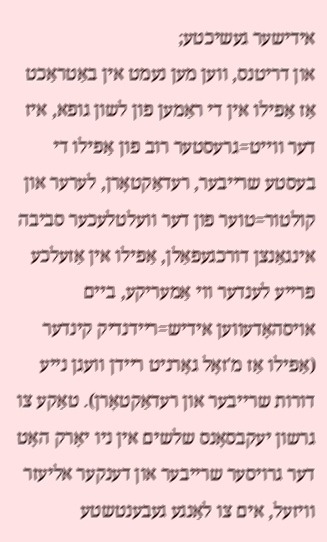אידישער געשיכטע;
און דריטנס, ווען מען נעמט אין באַטראַכט אַז אַפילו אין די ראַמען פון לשון גופא, איז דער ווייט=גרעסטער רוב פון אַפילו די בעסטע שרייבער, רעדאַקטאָרן, לערער און קולטור=טוער פון דער וועלטלעכער סביבה אינגאַנצן דורכגעפאַלן, אַפילו אין אַזעלכע פרייע לענדער ווי אַמעריקע, ביים אויסהאָדעווען אידיש=ריידנדיק קינדער (אַפילו אַז מ'זאָל גאָרניט ריידן וועגן נייע דורות שרייבער און רעדאַקטאָרן). טאַקע צו גרשון יעקבסאָנס שלשים אין ניו יאָרק האָט דער גרויסער שרייבער און דענקער אליעזר וויזעל, אים צו לאַנגע געבענטשטע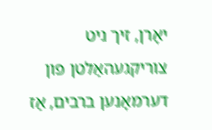יאָרן, זיך ניט צוריקגעהאַלטן פון דערמאָנען ברבים, אַז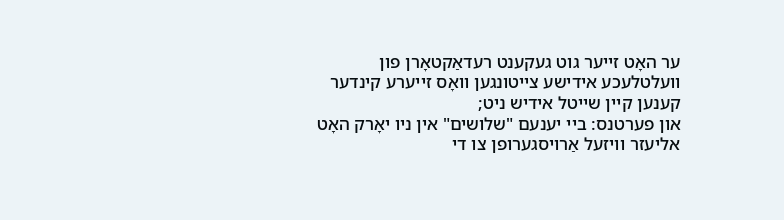ער האָט זייער גוט געקענט רעדאַקטאָרן פון וועלטלעכע אידישע צייטונגען וואָס זייערע קינדער קענען קיין שייטל אידיש ניט;
און פערטנס: ביי יענעם "שלושים" אין ניו יאָרק האָט אליעזר וויזעל אַרויסגערופן צו די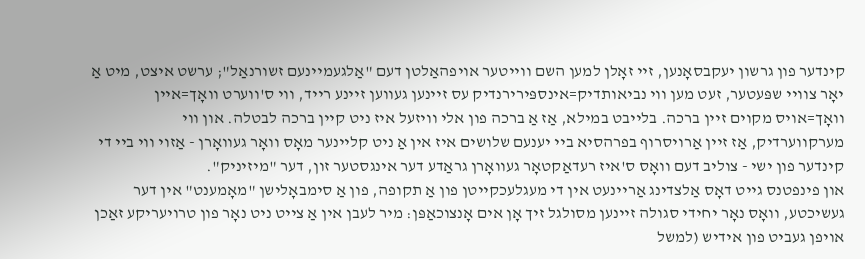קינדער פון גרשון יעקבסאָנען, זיי זאָלן למען השם ווייטער אויפהאַלטן דעם "אַלגעמיינעם זשורנאַל"; ערשט איצט, מיט אַ יאָר צוויי שפּעטער, זעט מען ווי נביאותדיק=אינספּירירנדיק עס זיינען געווען זיינע רייד, ווי ס'ווערט וואָך=איין וואָך=אויס מקוים זיין ברכה. בלייבט במילא, אַז אַ ברכה פון אלי וויזעל איז ניט קיין ברכה לבטלה. און ווי מערקווערדיק, אַז זיין אַרויסרוף בפרהסיא ביי יענעם שלושים איז אין אַ ניט קליינער מאָס וואָר געוואָרן - אַזוי ווי ביי די קינדער פון ישי - צוליב דעם וואָס ס'איז רעדאַקטאָר געוואָרן גראַדע דער אינגסטער זון, דער "מיזיניק".
און פינפטנס גייט דאָס אַלצדינג אַריינעט אין די מעגלעכקייטן פון אַ תקופה, פון אַ סימבאָלישן "מאָמענט" אין דער געשיכטע, וואָס נאָר יחידי סגולה זיינען מסולגל זיך אָן אים אָנצוכאַפּן: מיר לעבן אין אַ צייט ניט נאָר פון טרויעריקע זאַכן אויפן געביט פון אידיש (למשל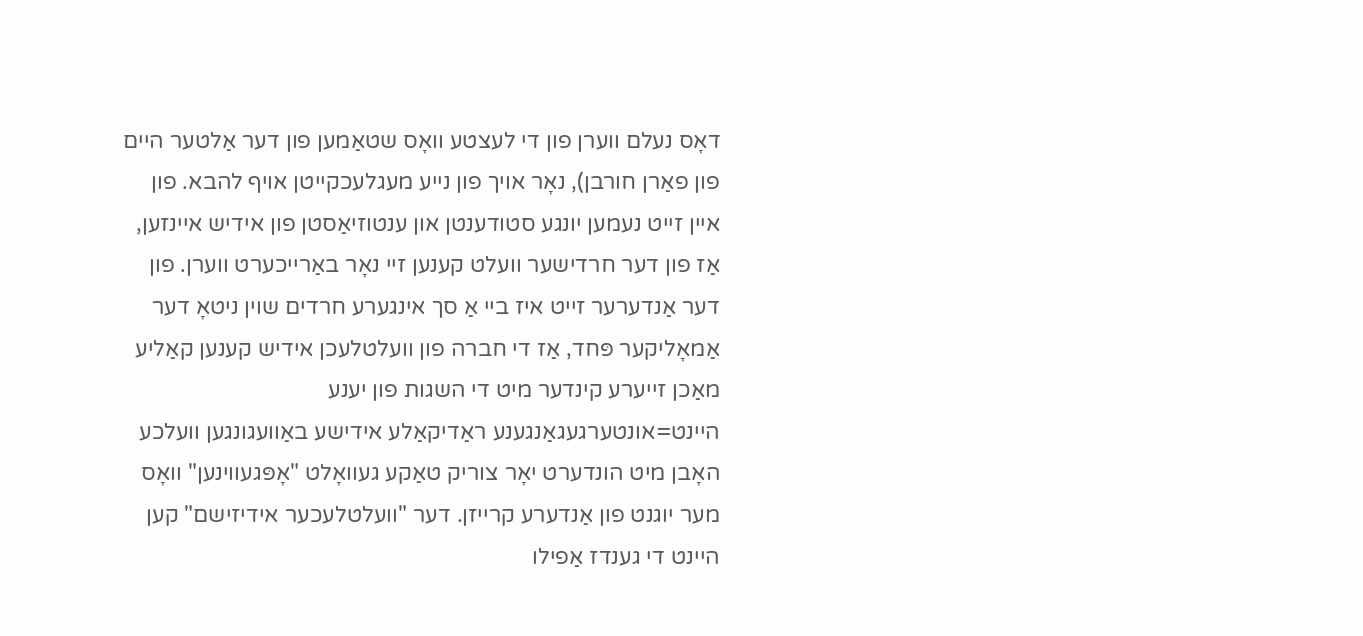דאָס נעלם ווערן פון די לעצטע וואָס שטאַמען פון דער אַלטער היים פון פאַרן חורבן), נאָר אויך פון נייע מעגלעכקייטן אויף להבא. פון איין זייט נעמען יונגע סטודענטן און ענטוזיאַסטן פון אידיש איינזען, אַז פון דער חרדישער וועלט קענען זיי נאָר באַרייכערט ווערן. פון דער אַנדערער זייט איז ביי אַ סך אינגערע חרדים שוין ניטאָ דער אַמאָליקער פּחד, אַז די חברה פון וועלטלעכן אידיש קענען קאַליע מאַכן זייערע קינדער מיט די השגות פון יענע היינט=אונטערגעגאַנגענע ראַדיקאַלע אידישע באַוועגונגען וועלכע האָבן מיט הונדערט יאָר צוריק טאַקע געוואָלט "אָפּגעווינען" וואָס מער יוגנט פון אַנדערע קרייזן. דער "וועלטלעכער אידיזישם" קען היינט די גענדז אַפילו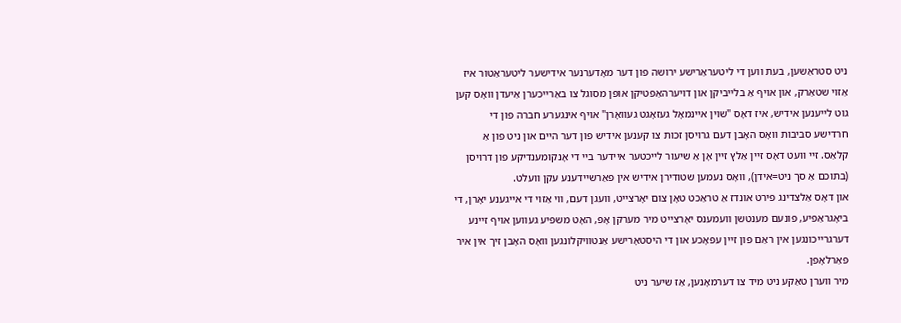ניט סטראַשען, בעת ווען די ליטעראַרישע ירושה פון דער מאָדערנער אידישער ליטעראַטור איז אַזוי שטאַרק, און אויף אַ בלייביקן און דויערהאַפטיקן אופן מסוגל צו באַרייכערן אַיעדן וואָס קען גוט לייענען אידיש, איז דאָס "שוין איינמאָל געזאָגט געוואָרן" אויף אינגערע חברה פון די חרדישע סביבות וואָס האָבן דעם גרויסן זכות צו קענען אידיש פון דער היים און ניט פון אַ קלאַס. זיי וועט דאָס זיין אַלץ זיין אָן אַ שיעור לייכטער איידער ביי די אָנקומענדיקע פון דרויסן (בתוכם אַ סך ניט=אידן), וואָס נעמען שטודירן אידיש אין פאַרשיידענע עקן וועלט.
און דאָס אַלצדינג פירט אונדז אַ טראַכט טאָן צום יאָרצייט, וועגן דעם, ווי אַזוי די אייגענע יאָרן, די ביאָגראַפיע, פונעם מענטשן וועמענס יאָרצייט מיר מערקן אָפּ, האָט משפּיע געווען אויף זיינע דערגרייכונגען אין ראַם פון זיין עפּאָכע און די היסטאָרישע אַנטוויקלונגען וואָס האָבן זיך אין איר פאַרלאָפן.
מיר ווערן טאַקע ניט מיד צו דערמאָנען, אַז שיער ניט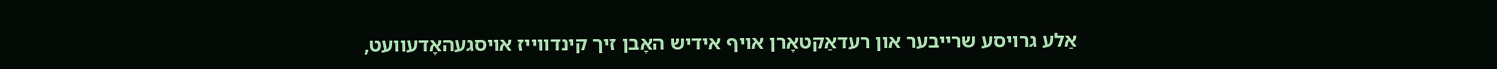אַלע גרויסע שרייבער און רעדאַקטאָרן אויף אידיש האָבן זיך קינדווייז אויסגעהאָדעוועט,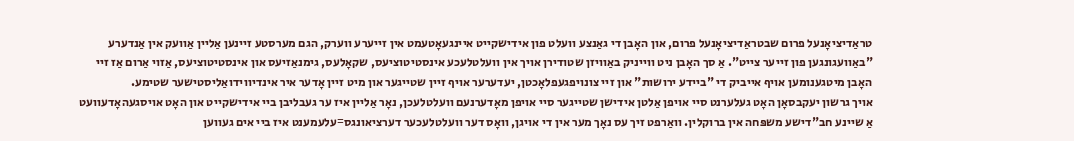טראַדיציאָנעל פרום שבטראַדיציאָנעל פרום, און האָבן די גאַנצע וועלט פון אידישקייט איינגעאָטעמט אין זייערע ווערק, הגם מערסטע זיינען אַליין אַוועק אין אַנדערע "באַוועגונגען פון זייער צייט". אַ סך האָבן ניט ווייניק באַוויזן שטודירן אויך אין וועלטלעכע אינסטיטוציעס, שקאָלעס, גימנאַזיעס און אינסטיטוציעס, אַזוי אַרום אַז זיי האָבן מיטגענומען אויף אייביק די "ביידע ירושות" און זיי צונויפגעפלאָכטן, יעדערער אויף זיין שטייגער און מיט זיין אָדער איר אינדיווידואַליסטישער שטימע.
אויך גרשון יעקבסאָן האָט געלערנט סיי אויפן אַלטן אידישן שטייגער סיי אויפן מאָדערנעם וועלטלעכן, נאָר אַליין איז ער געבליבן ביי אידישקייט און האָט אויסגעהאָדעוועט אַ שיינע חב"דישע משפּחה אין ברוקלין. וואַרפט זיך עס נאָך מער אין די אויגן, וואָס דער וועלטלעכער דערציאונגס=עלעמענט איז ביי אים געווען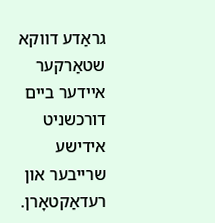גראַדע דווקא שטאַרקער איידער ביים דורכשניט אידישע שרייבער און רעדאַקטאָרן.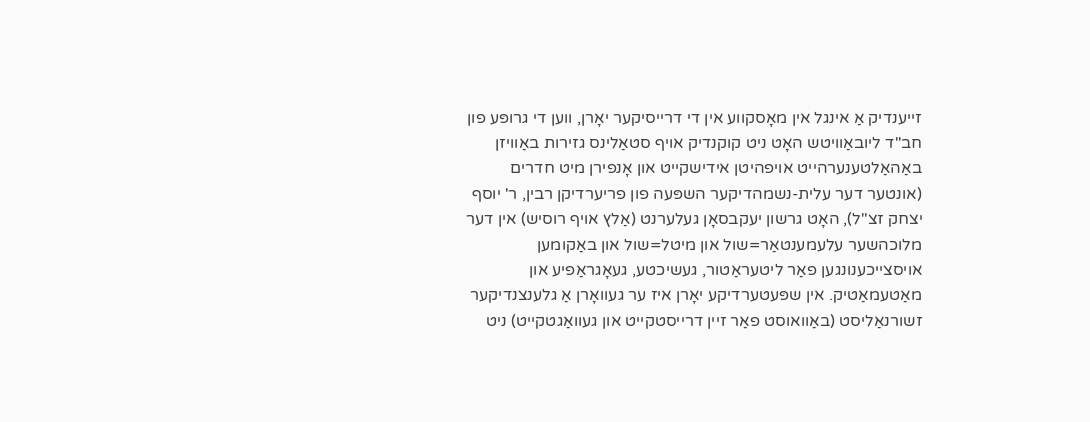זייענדיק אַ אינגל אין מאָסקווע אין די דרייסיקער יאָרן, ווען די גרופּע פון חב"ד ליובאַוויטש האָט ניט קוקנדיק אויף סטאַלינס גזירות באַוויזן באַהאַלטענערהייט אויפהיטן אידישקייט און אָנפירן מיט חדרים (אונטער דער עלית-נשמהדיקער השפּעה פון פריערדיקן רבין, ר' יוסף יצחק זצ"ל), האָט גרשון יעקבסאָן געלערנט (אַלץ אויף רוסיש) אין דער מלוכהשער עלעמענטאַר=שול און מיטל=שול און באַקומען אויסצייכענונגען פאַר ליטעראַטור, געשיכטע, געאָגראַפיע און מאַטעמאַטיק. אין שפּעטערדיקע יאָרן איז ער געוואָרן אַ גלענצנדיקער זשורנאַליסט (באַוואוסט פאַר זיין דרייסטקייט און געוואַגטקייט) ניט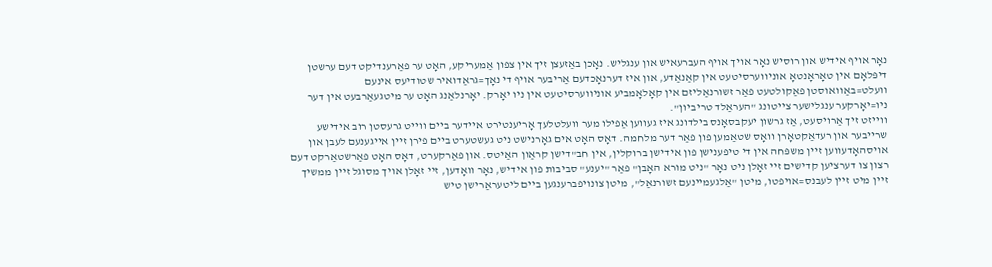נאָר אויף אידיש און רוסיש נאָר אויך אויף העברעאיש און ענגליש. נאָכן באַזעצן זיך אין צפון אַמעריקע, האָט ער פאַרענדיקט דעם ערשטן דיפּלאָם אין טאָראָנטאָ אוניווערסיטעט אין קאַנאַדע, און איז דערנאָכדעם אַריבער אויף די נאָך=גראַדואיר שטודיעס אינעם וועלט=באַוואוסטן פאַקולטעט פאַר זשורנאַליזם אין קאָלאָמביע אוניווערסיטעט אין ניו יאָרק. יאָרנלאַנג האָט ער מיטגעאַרבעט אין דער ניו=יאָרקער ענגלישער צייטונג "העראַלד טריביון".
ווייזט זיך אַרויסעט, אַז גרשון יעקבסאָנס בילדונג איז געווען אַפילו מער וועלטלעך אָריענטירט איידער ביים ווייט גרעסטן רוב אידישע שרייבער און רעדאַקטאָרן וואָס שטאַמען פון פאַר דער מלחמה. דאָס האָט אים גאָרנישט ניט געשטערט ביים פירן זיין אייגענעם לעבן און אויסהאָדעווען זיין משפּחה אין די טיפענישן פון אידישן ברוקלין, אין חב"דישן קראַון האַיטס. און פאַרקערט, דאָס האָט פאַרשטאַרקט דעם רצון צו דערציען קדישים זיי זאָלן ניט נאָר "ניט מורא האָבן" פאַר "יענע" סביבות פון אידיש, נאָר וואָדען, זיי זאָלן אויך מסוגל זיין ממשיך זיין מיט זיין לעבנס=אויפטו, מיטן "אַלגעמיינעם זשורנאַל", מיטן צונויפברענגען ביים ליטעראַרישן טיש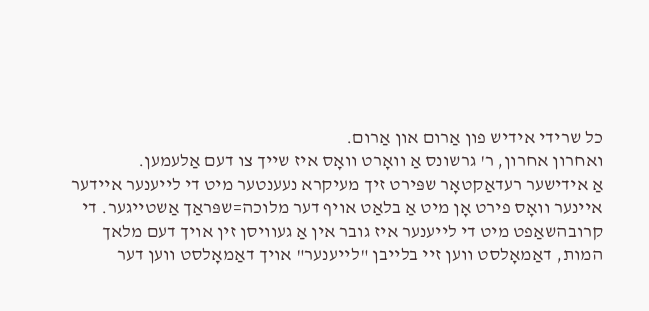כל שרידי אידיש פון אַרום און אַרום.
ואחרון אחרון, ר' גרשונס אַ וואָרט וואָס איז שייך צו דעם אַלעמען.
אַ אידישער רעדאַקטאָר שפּירט זיך מעיקרא נעענטער מיט די לייענער איידער איינער וואָס פירט אָן מיט אַ בלאַט אויף דער מלוכה=שפּראַך אַשטייגער. די קרובהשאַפט מיט די לייענער איז גובר אין אַ געוויסן זין אויך דעם מלאך המות, דאַמאָלסט ווען זיי בלייבן "לייענער" אויך דאַמאָלסט ווען דער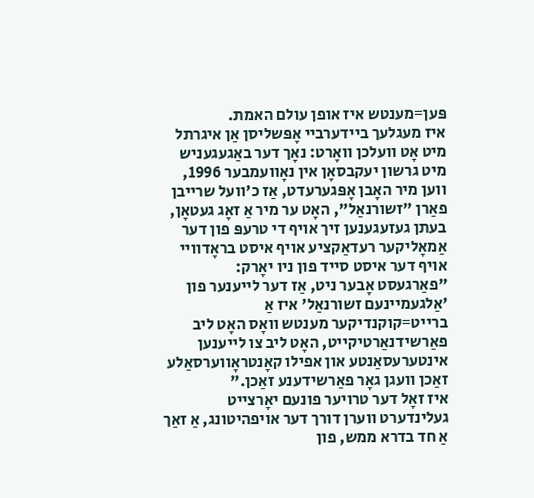פּען=מענטש איז אופן עולם האמת.
איז מעגלעך ביידערביי אָפּשליסן אַן איגרתל מיט אָט וועלכן וואָרט: נאָך דער באַגעגעניש מיט גרשון יעקבסאָן אין נאָוועמבער 1996, ווען מיר האָבן אָפּגערעדט, אַז כ'וועל שרייבן פאַרן "זשורנאַל", האָט ער מיר אַ זאָג געטאָן, בעתן געזעגענען זיך אויף די טרעפּ פון דער אַמאָליקער רעדאַקציע אויף איסט בראָדוויי אויף דער איסט סייד פון ניו יאָרק:
"פאַרגעסט אָבער ניט, אַז דער לייענער פון 'אַלגעמיינעם זשורנאַל' איז אַ ברייט=קוקנדיקער מענטש וואָס האָט ליב פאַרשידנאַרטיקייט, האָט ליב צו לייענען אינטערעסאַנטע און אפילו קאָנטראָווערסאַלע זאַכן וועגן גאָר פאַרשידענע זאַכן."
איז זאָל דער טרויער פונעם יאָרצייט געלינדערט ווערן דורך דער אויפהיטונג, אַ זאַך אַ חד בדרא ממש, פון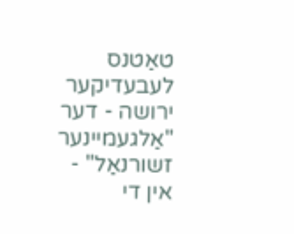טאַטנס לעבעדיקער ירושה - דער "אַלגעמיינער זשורנאַל" - אין די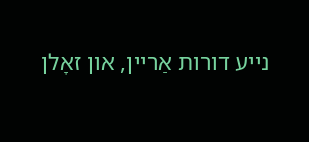נייע דורות אַריין, און זאָלן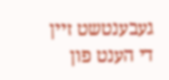געבענטשט זיין די הענט פון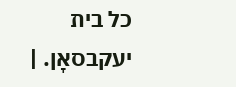כל בית יעקבסאָן. |